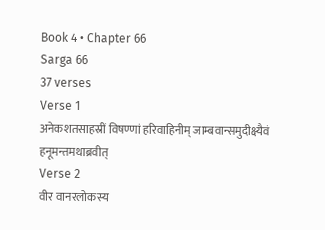Book 4 • Chapter 66
Sarga 66
37 verses
Verse 1
अनेकशतसाहस्रीं विषण्णां हरिवाहिनीम् जाम्बवान्समुदीक्ष्यैवं हनूमन्तमथाब्रवीत्
Verse 2
वीर वानरलोकस्य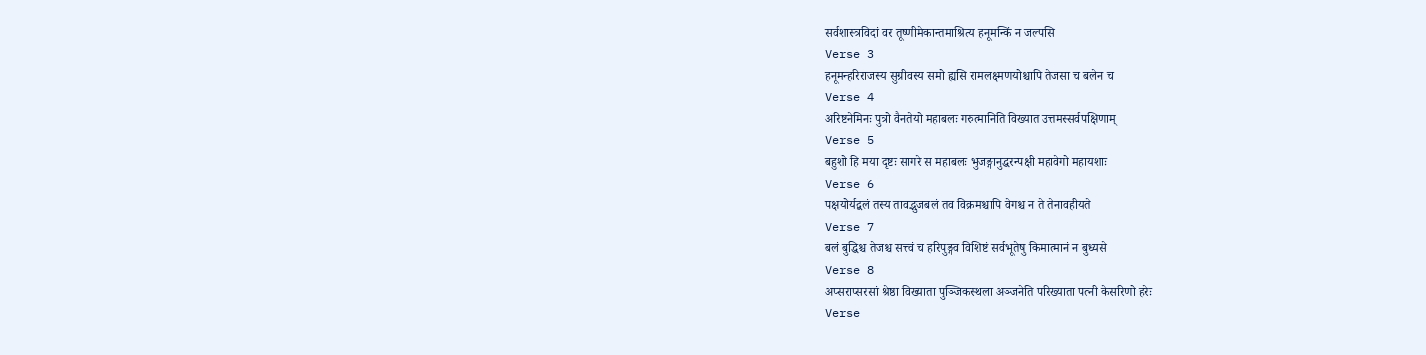सर्वशास्त्रविदां वर तूष्णीमेकान्तमाश्रित्य हनूमन्किं न जल्पसि
Verse 3
हनूमन्हरिराजस्य सुग्रीवस्य समो ह्यसि रामलक्ष्मणयोश्चापि तेजसा च बलेन च
Verse 4
अरिष्टनेमिनः पुत्रो वैनतेयो महाबलः गरुत्मानिति विख्यात उत्तमस्सर्वपक्षिणाम्
Verse 5
बहुशो हि मया दृष्टः सागरे स महाबलः भुजङ्गानुद्धरन्पक्षी महावेगो महायशाः
Verse 6
पक्षयोर्यद्बलं तस्य तावद्भुजबलं तव विक्रमश्चापि वेगश्च न ते तेनावहीयते
Verse 7
बलं बुद्धिश्च तेजश्च सत्त्वं च हरिपुङ्गव विशिष्टं सर्वभूतेषु किमात्मानं न बुध्यसे
Verse 8
अप्सराप्सरसां श्रेष्ठा विख्याता पुञ्जिकस्थला अञ्जनेति परिख्याता पत्नी केसरिणो हरेः
Verse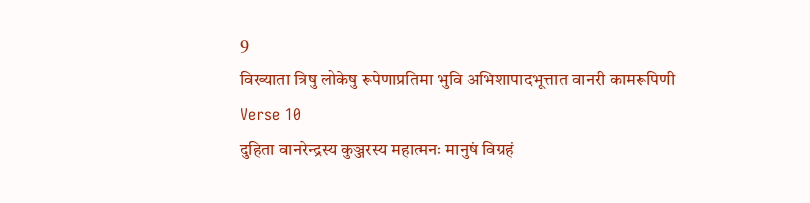9
विख्याता त्रिषु लोकेषु रूपेणाप्रतिमा भुवि अभिशापादभूत्तात वानरी कामरूपिणी
Verse 10
दुहिता वानरेन्द्रस्य कुञ्जरस्य महात्मनः मानुषं विग्रहं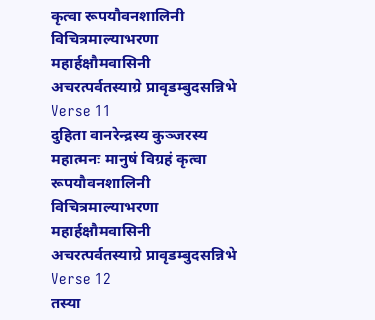कृत्वा रूपयौवनशालिनी विचित्रमाल्याभरणा महार्हक्षौमवासिनी अचरत्पर्वतस्याग्रे प्रावृडम्बुदसन्निभे
Verse 11
दुहिता वानरेन्द्रस्य कुञ्जरस्य महात्मनः मानुषं विग्रहं कृत्वा रूपयौवनशालिनी विचित्रमाल्याभरणा महार्हक्षौमवासिनी अचरत्पर्वतस्याग्रे प्रावृडम्बुदसन्निभे
Verse 12
तस्या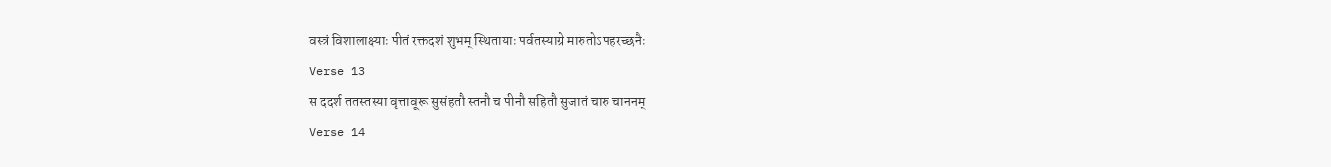वस्त्रं विशालाक्ष्याः पीतं रक्तदशं शुभम् स्थितायाः पर्वतस्याग्रे मारुतोऽपहरच्छनैः
Verse 13
स ददर्श ततस्तस्या वृत्तावूरू सुसंहतौ स्तनौ च पीनौ सहितौ सुजातं चारु चाननम्
Verse 14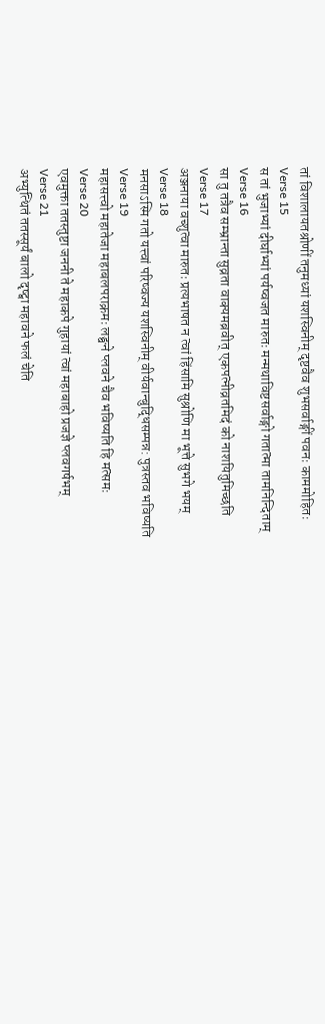तां विशालायतश्रोणीं तनुमध्यां यशस्विनीम् दृष्टवैव शुभसर्वाङ्गीं पवनः काममोहितः
Verse 15
स तां भुजाभ्यां दीर्घाभ्यां पर्यष्वजत मारुतः मन्मथाविष्टसर्वाङ्गो गतात्मा तामनिन्दिताम्
Verse 16
सा तु तत्रैव सम्भ्रान्ता सुव्रता वाक्यमब्रवीत् एकपत्नीव्रतमिदं को नाशयितुमिच्छति
Verse 17
अञ्जनाया वच्शुत्वा मारुतः प्रत्यभाषत न त्वां हिंसामि सुश्रोणि मा भूत्ते सुभगे भयम्
Verse 18
मनसाऽस्मि गतो यत्त्वां परिष्वज्य यशस्विनीम् वीर्यवान्बुद्धिसम्पन्न: पुत्रस्तव भविष्यति
Verse 19
महासत्त्वो महातेजा महाबलपराक्रमः लङ्घने प्लवने चैव भविष्यति हि मत्समः
Verse 20
एवमुक्ता ततस्तुष्टा जननी ते महाकपे गुहायां त्वां महाबाहो प्रजज्ञे प्लवगर्षभम्
Verse 21
अभ्युत्थितं ततस्सूर्यं बालो दृष्ट्वा महावने फलं चेति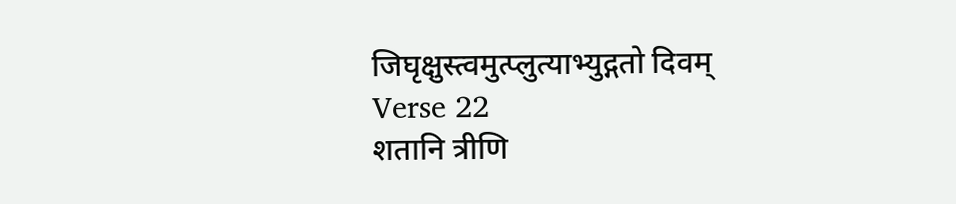जिघृक्षुस्त्वमुत्प्लुत्याभ्युद्गतो दिवम्
Verse 22
शतानि त्रीणि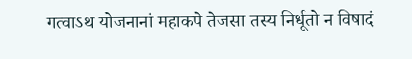गत्वाऽथ योजनानां महाकपे तेजसा तस्य निर्धूतो न विषादं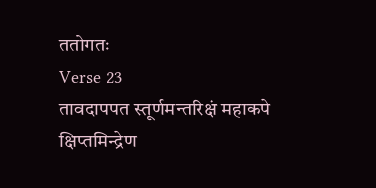ततोगतः
Verse 23
तावदापपत स्तूर्णमन्तरिक्षं महाकपे क्षिप्तमिन्द्रेण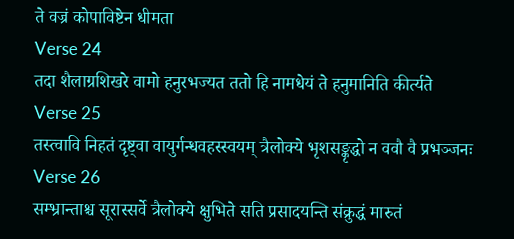ते वज्रं कोपाविष्टेन धीमता
Verse 24
तदा शैलाग्रशिखरे वामो हनुरभज्यत ततो हि नामधेयं ते हनुमानिति कीर्त्यते
Verse 25
तस्त्वावि निहतं दृष्ट्वा वायुर्गन्धवहस्स्वयम् त्रैलोक्ये भृशसङ्कृद्धो न ववौ वै प्रभञ्जनः
Verse 26
सम्भ्रान्ताश्च सूरास्सर्वे त्रैलोक्ये क्षुभिते सति प्रसादयन्ति संक्रुद्धं मारुतं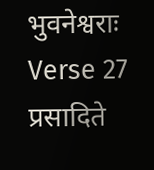भुवनेश्वराः
Verse 27
प्रसादिते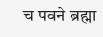च पवने ब्रह्मा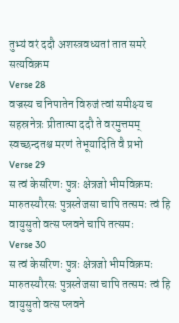तुभ्यं वरं ददौ अशस्त्रवध्यतां तात समरे सत्यविक्रम
Verse 28
वज्रस्य च निपातेन विरुजं त्वां समीक्ष्य च सहस्रनेत्रः प्रीतात्मा ददौ ते वरमुत्तमम् स्वच्छन्दतश्च मरणं तेभूयादिति वै प्रभो
Verse 29
स त्वं केसरिणः पुत्रः क्षेत्रजो भीमविक्रमः मारुतस्यौरसः पुत्रस्तेजसा चापि तत्समः त्वं हि वायुसुतो वत्स प्लवने चापि तत्समः
Verse 30
स त्वं केसरिणः पुत्रः क्षेत्रजो भीमविक्रमः मारुतस्यौरसः पुत्रस्तेजसा चापि तत्समः त्वं हि वायुसुतो वत्स प्लवने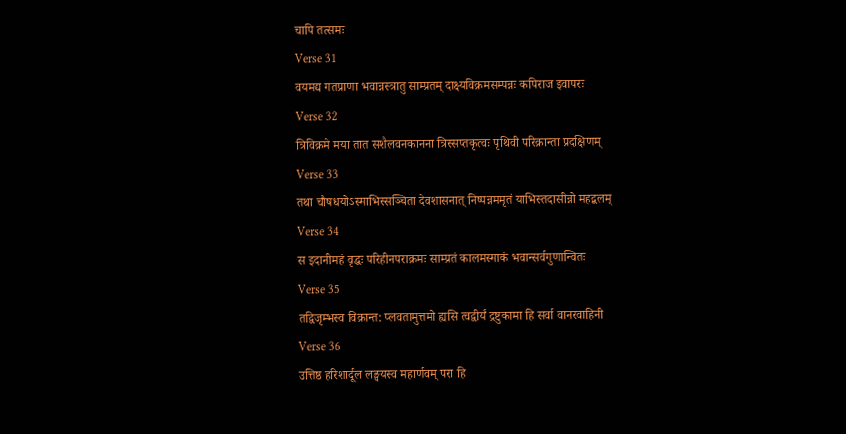चापि तत्समः
Verse 31
वयमद्य गतप्राणा भवान्नस्त्रातु साम्प्रतम् दाक्ष्यविक्रमसम्पन्नः कपिराज इवापरः
Verse 32
त्रिविक्रमे मया तात सशैलवनकानना त्रिस्सप्तकृत्वः पृथिवी परिक्रान्ता प्रदक्षिणम्
Verse 33
तथा चौषधयोऽस्माभिस्सञ्चिता देवशासनात् निष्पन्नममृतं याभिस्तदासीन्नो महद्बलम्
Verse 34
स इदानीमहं वृद्धः परिहीनपराक्रमः साम्प्रतं कालमस्माकं भवान्सर्वगुणान्वितः
Verse 35
तद्विजृम्भस्व विक्रान्त: प्लवतामुत्तमो ह्यसि त्वद्वीर्यं द्रष्टुकामा हि सर्वा वानरवाहिनी
Verse 36
उत्तिष्ठ हरिशार्दूल लङ्घयस्व महार्णवम् परा हि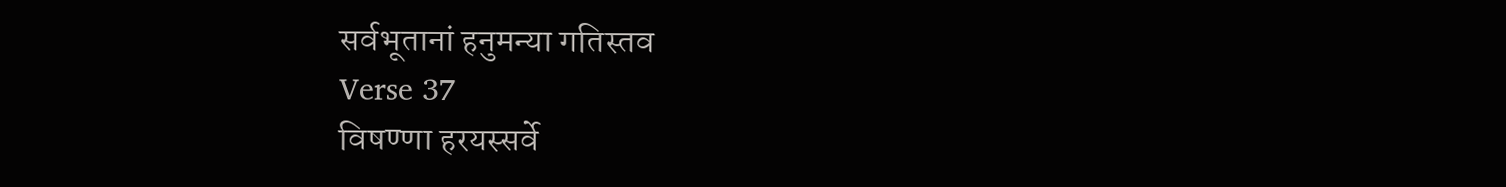सर्वभूतानां हनुमन्या गतिस्तव
Verse 37
विषण्णा हरयस्सर्वे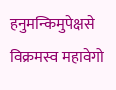हनुमन्किमुपेक्षसे विक्रमस्व महावेगो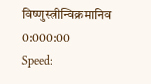विष्णुस्त्रीन्विक्रमानिव
0:000:00
Speed: